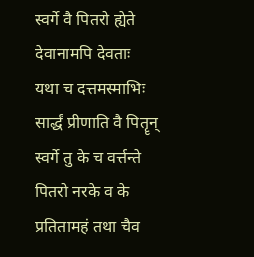स्वर्गे वै पितरो ह्येते देवानामपि देवताः
यथा च दत्तमस्माभिः सार्द्धं प्रीणाति वै पितॄन्
स्वर्गे तु के च वर्त्तन्ते पितरो नरके व के
प्रतितामहं तथा चैव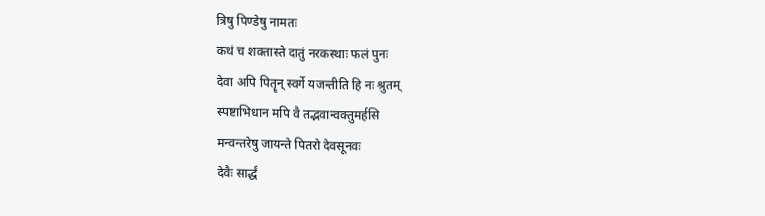त्रिषु पिण्डेषु नामतः
कथं च शक्तास्ते दातुं नरकस्थाः फलं पुनः
देवा अपि पितॄन् स्वर्गे यजन्तीति हि नः श्रुतम्
स्पष्टाभिधान मपि वै तद्भवान्वक्तुमर्हसि
मन्वन्तरेषु जायन्ते पितरो देवसूनवः
देवैः सार्द्धं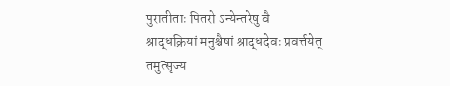पुरातीताः पितरो ऽन्येन्तरेषु वै
श्राद्धक्रियां मनुश्चैषां श्राद्धदेवः प्रवर्त्तयेत्
तमुत्सृज्य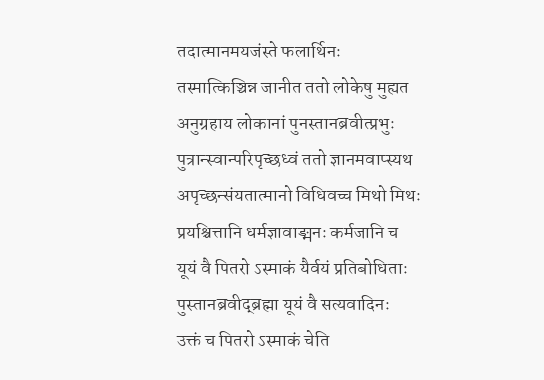तदात्मानमयजंस्ते फलार्थिनः
तस्मात्किञ्चिन्न जानीत ततो लोकेषु मुह्यत
अनुग्रहाय लोकानां पुनस्तानब्रवीत्प्रभुः
पुत्रान्स्वान्परिपृच्छध्वं ततो ज्ञानमवाप्स्यथ
अपृच्छन्संयतात्मानो विधिवच्च मिथो मिथः
प्रयश्चित्तानि धर्मज्ञावाङ्मनः कर्मजानि च
यूयं वै पितरो ऽस्माकं यैर्वयं प्रतिबोधिताः
पुस्तानब्रवीद्ब्रह्मा यूयं वै सत्यवादिनः
उक्तं च पितरो ऽस्माकं चेति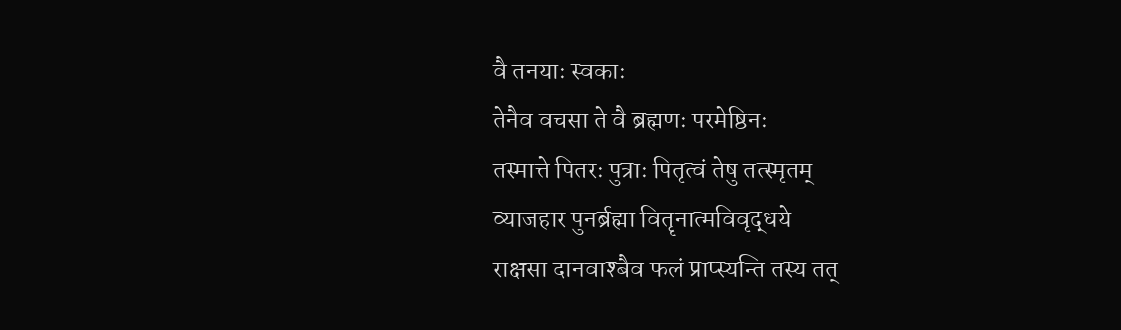वै तनयाः स्वकाः
तेनैव वचसा ते वै ब्रह्मणः परमेष्ठिनः
तस्मात्ते पितरः पुत्राः पितृत्वं तेषु तत्स्मृतम्
व्याजहार पुनर्ब्रह्मा वितॄनात्मविवृद्धये
राक्षसा दानवाश्बैव फलं प्राप्स्यन्ति तस्य तत्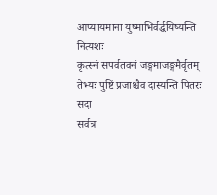आप्यायमाना युष्माभिर्वर्द्धयिष्यन्ति नित्यशः
कृत्स्नं सपर्वतवनं जङ्गमाजङ्गमैर्वृतम्
तेभ्यः पुष्टिं प्रजाश्चैव दास्यन्ति पितरः सदा
सर्वत्र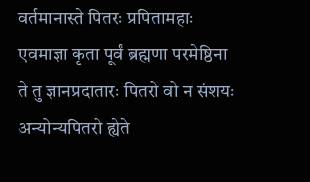वर्तमानास्ते पितरः प्रपितामहाः
एवमाज्ञा कृता पूर्वं ब्रह्मणा परमेष्ठिना
ते तु ज्ञानप्रदातारः पितरो वो न संशयः
अन्योन्यपितरो ह्येते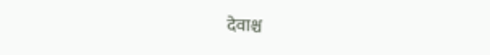देवाश्च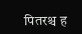पितरश्च ह